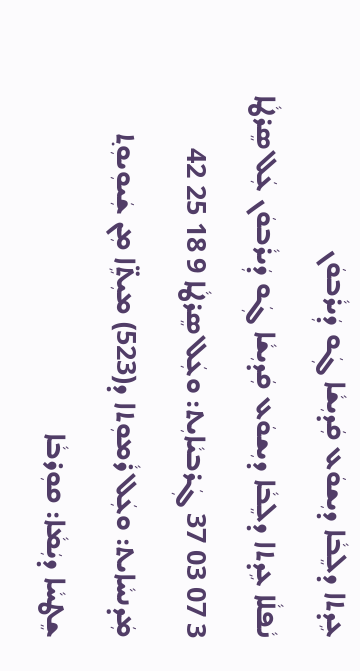ܥܹܕܬܐ ܕܠܸܒܵܐ ܕܝܼܫܘܿܥ ܩܲܕܝܼܫܵܐ ܓܲܘ ܕܲܝܪܵܒܘܿܢ
ܢܵܦܠܵܐ ܥܹܕܬܐ ܕܠܸܒܵܐ ܕܝܼܫܘܿܥ ܩܲܕܝܼܫܵܐ ܓܲܘ ܕܲܝܪܵܒܘܿܢ ܥܲܠ ܣܸܪܛܵܐ 3 07 03 37 ܓܲܪܒܝܵܐܝܼܬ: ܘܥܲܠ ܣܸܪܛܵܐ 9 18 25 42 ܡܲܕܢܚܵܐܝܬ: ܘܥܲܠ ܪܵܡܘܼܬܐ ܕ(523) ܡܝܼܬܹ̈ܐ ܡܼܢ ܫܲܝܘܼܝܘܼܬ݂ ܫܸܛܚܵܐ ܕܝܲܡܵܐ: ܩܘܼܪܒܵܐ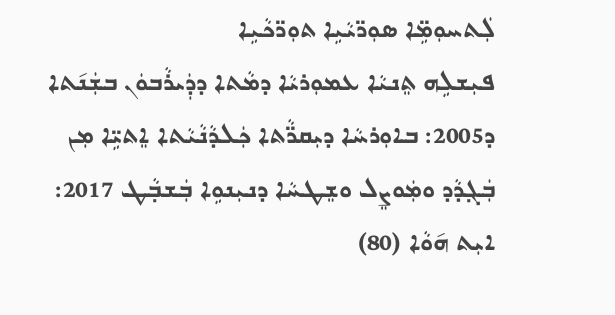ܠܲܬܚܘܼܡܹ̈ܐ ܣܘܼܖ̈ܝܵܝܹܐ ܬܘܼܖ̈ܟܵܝܹܐ
ܦܝܼܫܠܹܗ ܬܸܢܝܵܐ ܥܡܘܼܪܝܵܐ ܕܡܵܬܐ ܕܕܲܝܪܵܒܘܿܢ ܒܫܲܢ݇ܬܐ ܕ2005: ܒܐܘܼܪܚܵܐ ܕܝܼܩܖ̈ܵܬܐ ܟܲܠܕܵܢܵܝܵܬܐ ܐܸܬܝܹ̈ܐ ܡܼܢ ܒܲܓ݂ܕܵܕ ܘܡܲܘܨܸܠ ܘܫܸܛܚܵܐ ܕܢܝܼܢܘܹܐ ܒܲܫܒ݂ܵܛ 2017: ܐܝܼܬ ܗ݇ܘܵܐ (80)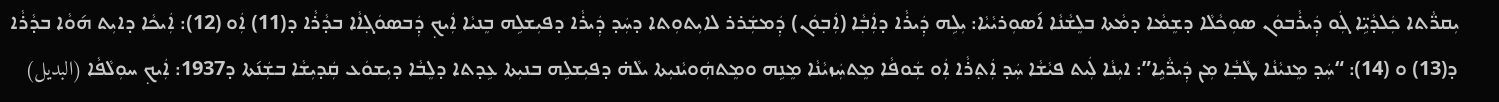ܝܼܩܖ̈ܵܬܐ ܟܲܠܕܵܝܹ̈ܐ ܓܲܘ ܕܲܝܪܵܒܘܿܢ ܣܘܼܟܵܠܵܐ ܕܫܸܡܵܐ ܕܡܵܬܐ ܒܠܸܫܵܢܵܐ ܐ݇ܣܘܼܪܝܵܝܵܐ: ܝܼܠܹܗ ܕܲܝܪܵܐ ܕܐܲܒ݂ܵܐ (ܐܲܒ݂ܘܿܢ) ܕܲܡܫܲܪܪ ܠܐܝܼܬܘܼܬܐ ܕܚܲܕ ܕܲܝܪܵܐ ܕܦܝܼܫܠܹܗ ܒܸܢܝܵܐ ܐܲܝܟ݂ ܕܲܒܣܘܿܓ݂ܐܵܐ ܒܕܵܪܵܐ ܕ(11) ܐܲܘ (12): ܐܲܝܟܵܐ ܕܐܝܼܬ ܗ݇ܘܵܐ ܒܕܵܪܵܐ ܕ(13) ܘ (14): “ܚܲܕ ܡܸܢܝܵܢܵܐ ܛܵܒ݂ܵܐ ܡܼܢ ܕܲܝܖ̈ܵܝܹܐ”: ܐܝܼܢܵܐ ܠܲܝܬ ܦܝܵܫܵܐ ܚܲܕ ܐܲܬ݂ܪܵܐ ܐܲܘ ܫܲܘܦܵܐ ܡܸܬܚܲܙܝܵܢܵܐ ܡܸܢܹܗ ܘܡܸܬܗܲܘܝܵܢܝܼܬܐ ܝܠܵܗ̇ ܕܦܝܼܫܠܹܗ ܒܢܝܼܬܐ ܥܹܕܬܐ ܕܠܸܒܵܐ ܕܝܼܫܘܿܥ ܩܲܕܝܼܫܵܐ ܒܫܲܢ݇ܬܐ ܕ1937: ܐܲܝܟ݂ ܚܘܼܠܵܦܵܐ (البديل)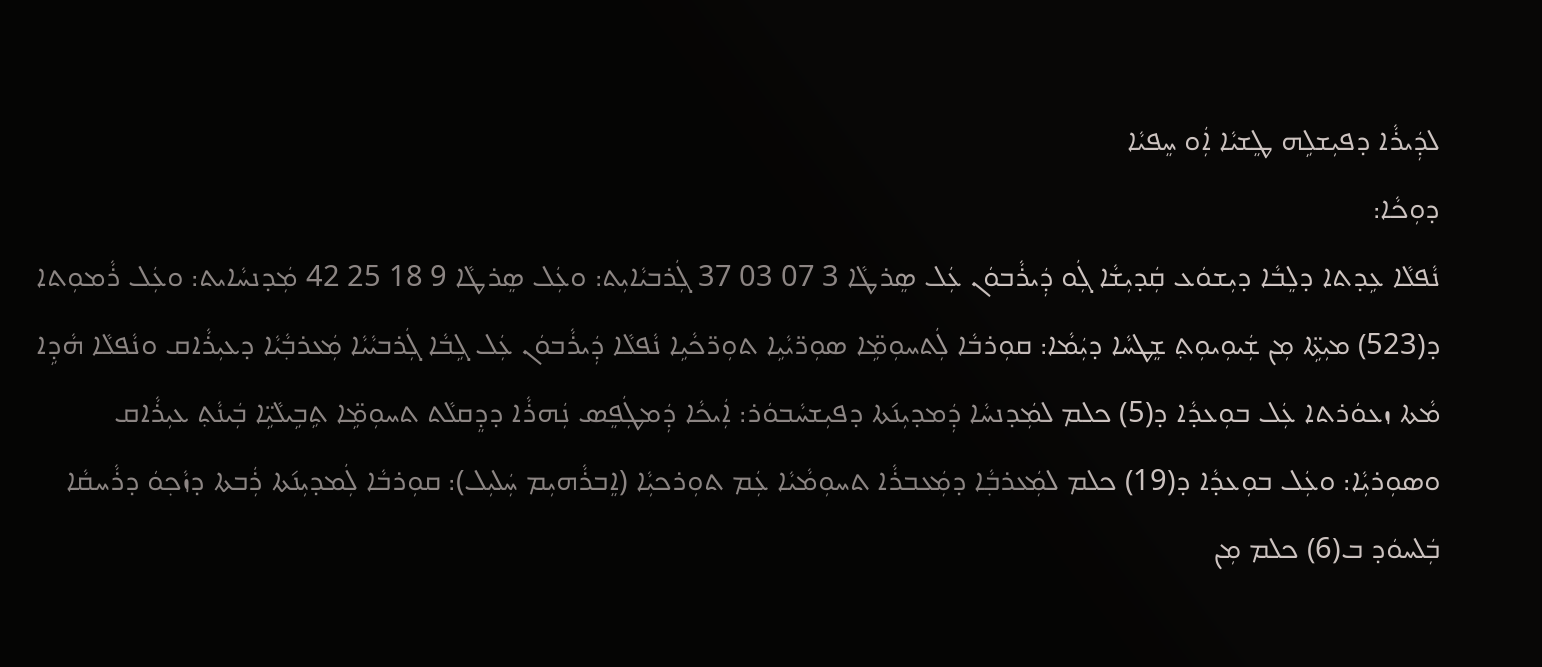ܠܕܲܝܪܵܐ ܕܦܝܼܫܠܹܗ ܛܸܫܝܵܐ ܐܲܘ ܚܸܦܝܵܐ
ܕܘܼܟܵܐ:
ܢܵܦܠܵܐ ܥܹܕܬܐ ܕܠܸܒܵܐ ܕܝܼܫܘܿܥ ܩܲܕܝܼܫܵܐ ܓܲܘ ܕܲܝܪܵܒܘܿܢ ܥܲܠ ܣܸܪܛܵܐ 3 07 03 37 ܓܲܪܒܝܵܐܝܼܬ: ܘܥܲܠ ܣܸܪܛܵܐ 9 18 25 42 ܡܲܕܢܚܵܐܝܬ: ܘܥܲܠ ܪܵܡܘܼܬܐ ܕ(523) ܡܝܼܬܹ̈ܐ ܡܼܢ ܫܲܝܘܼܝܘܼܬ݂ ܫܸܛܚܵܐ ܕܝܲܡܵܐ: ܩܘܼܪܒܵܐ ܠܲܬܚܘܼܡܹ̈ܐ ܣܘܼܖ̈ܝܵܝܹܐ ܬܘܼܖ̈ܟܵܝܹܐ ܢܵܦܠܵܐ ܕܲܝܪܵܒܘܿܢ ܥܲܠ ܓܹܒܵܐ ܓܲܪܒܝܵܝܵܐ ܡܲܥܪܒ݂ܵܝܵܐ ܕܥܝܼܪܵܐܩ ܘܢܵܦܠܵܐ ܗܵܕܹܐ ܡܵܬܐ ܙܥܘܿܪܬܐ ܥܲܠ ܒܘܼܥܕܵܐ ܕ(5) ܟܠܡ ܠܡܲܕܢܚܵܐ ܕܲܡܕܝܼܢ݇ܬܐ ܕܦܝܼܫܚܵܒܘܿܪ: ܐܲܝܟܵܐ ܕܲܡܛܲܦܸܣ ܢܲܗܪܵܐ ܕܕܸܩܠܵܬ ܬܚܘܼܡܹ̈ܐ ܬܹܒܹܝܠܵܝܹ̈ܐ ܒܲܝܢܵܬ݂ ܥܝܼܪܵܐܩ ܘܣܘܼܪܝܼܵܐ: ܘܥܲܠ ܒܘܼܥܕܵܐ ܕ(19) ܟܠܡ ܠܡܲܥܪܒ݂ܵܐ ܕܡܲܥܒܪܵܐ ܬܚܘܼܡܵܝܵܐ ܥܲܡ ܬܘܼܪܟܝܼܵܐ (ܐܸܒܪܵܗܝܼܡ ܚܲܠܝܼܠ): ܩܘܼܪܒܵܐ ܠܲܡܕܝܼܢ݇ܬܐ ܪܲܒܬܐ ܕܙܵܟ݂ܘܿ ܕܪܵܚܩܵܐ ܒܲܠܚܘܿܕ ܒ(6) ܟܠܡ ܡܼܢ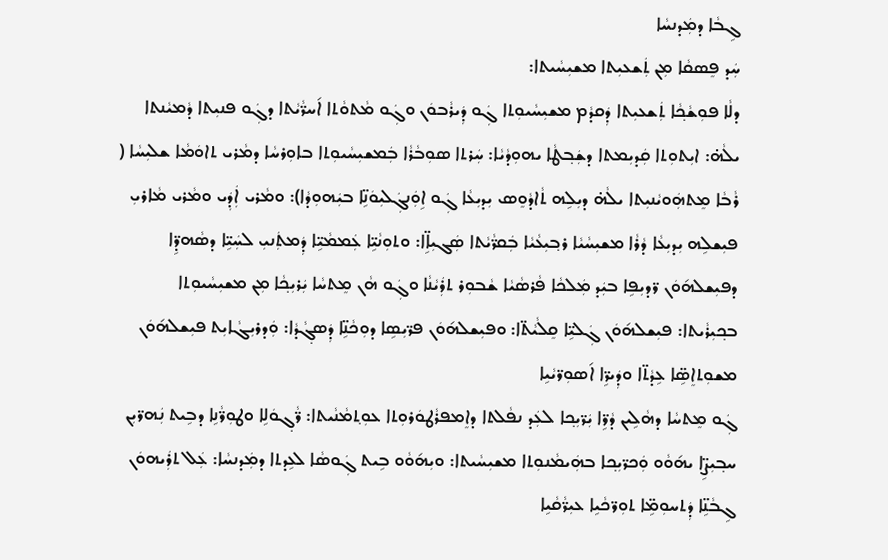ܓܹܒܵܐ ܕܡܲܕܢܚܵܐ
ܚܲܕ ܦܸܣܩܵܐ ܡܼܢ ܬܲܫܥܝܼܬܐ ܡܫܝܼܚܵܝܬܐ:
ܕܠܵܐ ܦܘܼܫܵܟ݂ܵܐ ܬܲܫܥܝܼܬܐ ܕܲܩܕܵܡ ܡܫܝܼܚܵܝܘܼܬܐ ܓܲܘ ܕܲܝܪܵܒܘܿܢ ܘܓܲܘ ܡܵܬܘܵܬܐ ܐ݇ܚܖ̈ܵܝܵܬܐ ܕܓܲܘ ܦܢܝܼܬܐ ܕܵܡܝܵܢܬܐ ܝܠܵܗ̇: ܐܝܼܬܘܼܬܐ ܩܲܕܝܼܡܬܐ ܕܫܲܒ݂ܛܵܐ ܝܗܘܼܕܵܝܵܐ: ܚܲܪܬܐ ܣܘܼܒܵܪܵܐ ܒܲܡܫܝܼܚܵܝܘܼܬܐ ܒܐܘܼܪܚܵܐ ܕܡܵܪܝ ܬܐܘܿܡܵܐ ܫܠܝܼܚܵܐ ( ܪܵܒܵܐ ܡܸܬܗܲܘܝܵܢܝܼܬܐ ܝܠܵܗ̇ ܕܝܼܠܹܗ ܬܵܐܕܵܘܸܣ ܝܼܕܝܼܥܵܐ ܓܲܘ ܐܹܘܲܢܓܲܠܝܼܘܿܢܹ̈ܐ ܒܝܲܗܘܼܕܵܐ): ܘܡܵܪܝ ܐܲܕܲܝ ܘܡܵܪܝ ܡܵܐܪܝܼ ܦܝܼܫܠܹܗ ܝܼܕܝܼܥܵܐ ܕܵܪܵܐ ܡܫܝܼܚܵܝܵܐ ܪܒ݂ܝܼܥܵܝܵܐ ܒܲܩܖ̈ܵܝܵܬܐ ܣܲܓܝܼܐܹ̈ܐ: ܘܬܘܼܢܵܝܹ̈ܐ ܥܲܡܡܵܝܹ̈ܐ ܕܲܡܬܲܢܝܼ ܠܚܲܝܹ̈ܐ ܕܣܵܗܕܹ̈ܐ ܕܦܝܼܫܠܗ݇ܘܿܢ ܖ̈ܕܝܼܦܹܐ ܒܝܲܕ ܡܲܠܟܵܐ ܦܵܪܣܵܝܵܐ ܫܵܒܘܼܪ ܬܪܲܝܵܢܵܐ ܘܓܲܘ ܗܵܢ ܡܸܬܚܵܐ ܝܲܪܝܼܟ݂ܵܐ ܡܼܢ ܡܫܝܼܚܵܝܘܼܬܐ ܒܟ݂ܝܼܪܵܝܬܐ: ܦܝܼܫܠܗ݇ܘܿܢ ܓܲܠܝܹ̈ܐ ܩܸܠܵܝܵܬ̈ܐ: ܘܦܝܼܫܠܗ݇ܘܿܢ ܦܖ̈ܝܼܣܹܐ ܕܘܼܟܵܢܹ̈ܐ ܕܲܣܓ݂ܵܕܵܐ: ܘܲܕܪܝܼܓܵܐܝܼܬ ܦܝܼܫܠܗ݇ܘܿܢ ܡܫܘܼܬܐܸܣܹ̈ܐ ܥܹܕܵܬ̈ܐ ܘܕܲܝܖܹ̈ܐ ܐ݇ܣܘܼܖ̈ܝܵܝܹܐ
ܓܲܘ ܡܸܬܚܵܐ ܕܗܵܠܹܝܢ ܕܵܖܹ̈ܐ ܝܲܖ̈ܝܼܟ݂ܐ ܠܥܲܕ ܢܦܵܠܬܐ ܕܐܸܡܦܪܵܛܘܿܪܘܼܬܐ ܥܘܼܬ݂ܡܵܢܵܝܬܐ: ܖ̈ܵܓ݂ܘܿܠܹܐ ܘܛܘܼܖ̈ܵܢܹܐ ܕܒܹܝܬ ܢܲܗܖ̈ܝܼܢ ܚܒ݂ܝܼܨܹ̈ܐ ܝܗ݇ܘܵܘ ܘܲܟܖ̈ܝܼܟ݂ܐ ܒܗܲܝܡܵܢܘܼܬܐ ܡܫܝܼܚܵܝܬܐ: ܘܝܼܗ݇ܘܵܘ ܒܹܝܬ ܓܲܘܣܵܐ ܠܥܹܕܬܐ ܕܡܲܕܢܚܵܐ: ܥܲܠ ܬܪܲܝܗܘܿܢ ܓܹܒܵܢܹ̈ܐ ܕܲܬܚܘܼܡܹ̈ܐ ܬܘܼܖ̈ܟܵܝܹܐ ܥܝܼܖ̈ܵܩܵܝܹܐ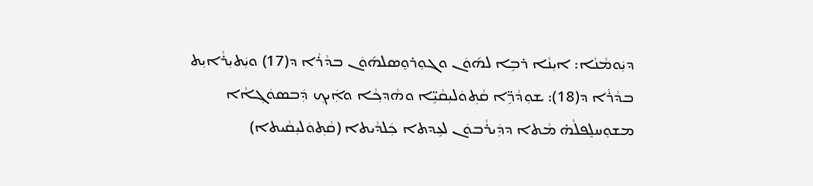ܕܝܲܘܡܵܢܵܐ: ܐܝܼܢܵܐ ܪܒܹܐ ܠܗ݇ܘܿܢ ܘܓܘܼܪܘܸܣܠܗ݇ܘܿܢ ܒܕܵܪܵܐ ܕ(17) ܘܝܲܬܝܼܪܵܐܝܼܬ ܒܕܵܪܵܐ ܕ(18): ܫܘܼܕܵܖܹ̈ܐ ܩܵܬ݂ܘܿܠܝܼܩܵܝܹ̈ܐ ܘܗܵܕܟ݂ܵܐ ܘܐܲܝܟ݂ ܕܲܒܣܘܿܓ݂ܐܵܐ ܡܫܘܼܚܠܸܦܠܵܗ̇ ܡܵܬܐ ܕܕܲܝܪܵܒܘܿܢ ܠܥܹܕܬܐ ܟܲܠܕܵܝܬܐ (ܩܵܬ݂ܘܿܠܝܼܩܵܝܬܐ)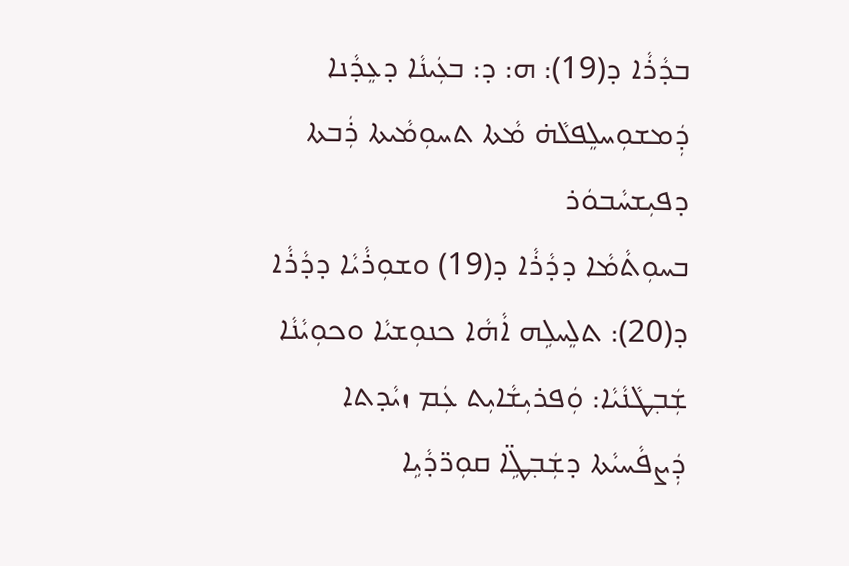ܒܕܵܪܵܐ ܕ(19): ܗ: ܕ: ܒܥܲܝܢܵܐ ܕܥܸܕܵܢܐ ܕܲܡܫܘܼܚܠܸܦܠܵܗ̇ ܡܵܬܐ ܬܚܘܼܡܵܝܬܐ ܪܲܒܬܐ ܕܦܝܼܫܚܵܒܘܿܪ
ܒܚܘܼܬܵܡܵܐ ܕܕܵܪܵܐ ܕ(19) ܘܫܘܼܪܵܝܵܐ ܕܕܵܪܵܐ ܕ(20): ܬܠܸܚܠܹܗ ܐܵܗܵܐ ܟܢܘܼܫܝܵܐ ܘܟܘܼܝܵܢܵܐ ܫܲܒ݂ܛܵܢܵܝܵܐ: ܘܲܦܪܝܼܫܵܐܝܼܬ ܥܲܡ ܙܝܵܕܬܐ ܕܲܨܦܵܚܝܵܬܐ ܕܫܲܒ݂ܛܹ̈ܐ ܩܘܼܖ̈ܕܵܝܹܐ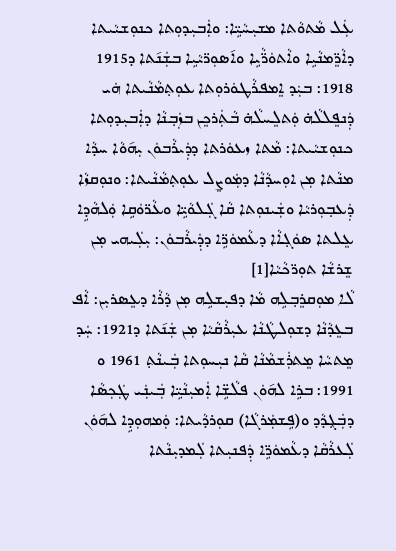ܥܲܠ ܡܵܬܘܵܬܐ ܡܫܝܼܚܵܝܹ̈ܐ: ܘܐܲܒܝܼܕܘܼܬܐ ܟܢܘܼܫܝܵܝܬܐ ܕܐܵܖܸ̈ܡܢܵܝܹܐ ܘܐܵܬܘܿܖ̈ܵܝܹܐ ܘܐ݇ܣܘܼܖ̈ܝܵܝܹܐ ܒܫܲܢ݇ܬܐ ܕ1915 1918: ܒܝܲܕ ܐܸܡܦܪܵܛܘܿܪܘܼܬܐ ܥܘܼܬ݂ܡܵܢܵܝܬܐ ܗܿܝ ܕܲܢܦܸܠܠܵܗ̇ ܘܲܬܠܸܚܠܵܗ̇ ܒܵܬܲܪܟܸܢ ܒܙܲܒ݂ܢܵܐ ܕܐܲܒܝܼܕܘܼܬܐ ܟܢܘܼܫܝܵܝܬܐ: ܡܵܬܐ ܙܥܘܿܪܬܐ ܕܕܲܝܪܵܒܘܿܢ ܝܼܗ݇ܘܵܐ ܚܕܵܐ ܡܢܵܬܐ ܡܼܢ ܐܘܼܚܕܵܢܵܐ ܕܡܲܘܨܸܠ ܥܘܼܬ݂ܡܵܢܵܝܬܐ: ܘܢܘܼܩܙܵܐ ܕܲܥܒ݂ܘܼܪܝܵܐ ܘܫܲܝܢܘܼܬܐ ܩܵܐ ܓܲܠܘܵܝܹ̈ܐ ܘܥܵܖ̈ܘܿܩܹܐ ܘܲܠܗܵܕܹܐ ܥܸܠܬܐ ܣܘܿܓ݂ܐܵܐ ܕܥܵܡܘܿܖܹ̈ܐ ܕܕܲܝܪܵܒܘܿܢ: ܝܼܠܲܝܗܝ ܡܼܢ ܫܸܪܫܵܐ ܬܘܼܖ̈ܟܵܝܵܐ[1]
ܠܵܐ ܡܘܼܩܪܸܒ݂ܠܹܗ ܡܵܐ ܕܦܝܼܫܠܹܗ ܡܼܢ ܕܵܪܵܐ ܕܥܸܣܪܝܼܢ: ܐܵܦ ܒܥܸܕܵܢܵܐ ܕܫܘܼܠܛܵܢܵܐ ܥܝܼܪܵܩܵܝܵܐ ܡܼܢ ܫܲܢ݇ܬܐ ܕ1921: ܚܲܕ ܡܸܬܚܵܐ ܡܸܬܪܲܫܡܵܢܵܐ ܩܵܐ ܢܝܼܚܘܼܬܐ ܒܲܝܢܵܬ݂ 1961 ܘ 1991: ܒܪܹܐ ܠܗ݇ܘܿܢ ܦܠܵܫܹ̈ܐ ܐܲܡܝܼܢܵܝܹ̈ܐ ܒܲܝܢܲܝ ܛܲܟ݂ܣܵܐ ܕܒܲܓ݂ܕܵܕ ܘ(ܦܹܫܡܲܪܓܵܐ) ܩܘܼܪܕܵܝܬܐ: ܘܲܡܗܘܼܕܹܐ ܠܗ݇ܘܿܢ ܠܲܥܪܵܩܵܐ ܕܥܵܡܘܿܖܹ̈ܐ ܕܲܦܢܝܼܬܐ ܠܲܡܕܝܼܢܵܬܐ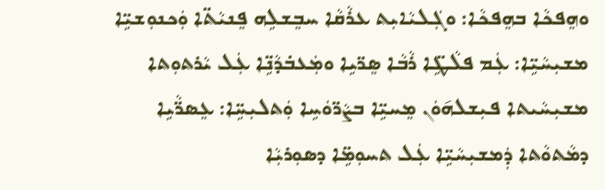ܘܗܸܦܟܵܐ ܒܗܸܦܟܵܐ: ܘܓܲܠܝܵܐܝܼܬ ܥܪܵܩܵܐ ܚܒܸܫܠܹܗ ܦܸܢܝܵܬ̈ܐ ܘܲܟܢܘܼܫܝܹ̈ܐ ܡܫܝܼܚܵܝܹ̈ܐ: ܥܲܡ ܦܠܵܛܹ̈ܐ ܪܵܒܵܐ ܣܸܖ̈ܝܹܐ ܘܡܲܥܒ̇ܕܵܢܹ̈ܐ ܥܲܠ ܝܵܪܬܘܼܬܐ ܡܫܝܼܚܵܝܬܐ ܦܝܼܫܠܗ݇ܘܿܢ ܡܸܚܝܹ̈ܐ ܒܨܵܖ̈ܘܿܚܹܐ ܘܲܬܠܝܼܚܹ̈ܐ: ܥܸܣܖ̈ܵܝܹܐ ܕܡܵܬܘܵܬܐ ܕܲܡܫܝܼܚܵܝܹ̈ܐ ܥܲܠ ܬܚܘܼܡܹ̈ܐ ܕܣܘܼܪܝܼܵܐ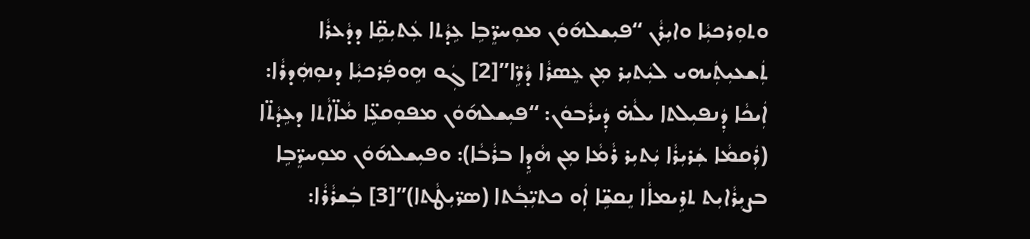ܘܬܘܼܪܟܝܼܵܐ ܘܐܝܼܪܵܢ “ܦܝܼܫܠܗ݇ܘܿܢ ܡܘܼܚܖܸ̈ܒܹܐ ܥܹܕܵܬܐ ܥܲܬܝܼܩܹ̈ܐ ܕܕܵܥܪܵܐ ܬܲܫܥܝܼܬܲܝܗܝ ܠܝܲܬܝܼܪ ܡܼܢ ܥܸܣܪܵܐ ܕܵܖܹ̈ܐ”[2] ܓܲܘ ܗܹܘܦܲܪܟܝܼܵܐ ܕܢܘܼܗܲܕܪܵܐ: ܐܲܝܟܵܐ ܕܲܢܦܝܼܠܬܐ ܝܠܵܗ̇ ܕܲܝܪܵܒܘܿܢ: “ܦܝܼܫܠܗ݇ܘܿܢ ܡܦܘܼܩܥܹ̈ܐ ܡܵܐ̈ܐܵܬܐ ܕܥܹܕܵܬ̈ܐ (ܪܲܩܡܵܐ ܫܲܪܝܼܪܵܐ ܝܲܬܝܼܪ ܪܵܡܵܐ ܡܼܢ ܗܵܕܹܐ ܒܪܵܒܵܐ): ܘܦܝܼܫܠܗ݇ܘܿܢ ܡܘܼܚܖܸ̈ܒܹܐ ܒܨܝܼܪܵܐܝܼܬ ܬܪܹܝܡܐܵܐ ܢܸܩܫܹ̈ܐ ܐܲܘ ܟܬܝܼ̈ܒ݂ܵܬܐ (ܣܖ̈ܝܼܛܵܬܐ)”[3] ܒܲܫܪܵܪܵܐ: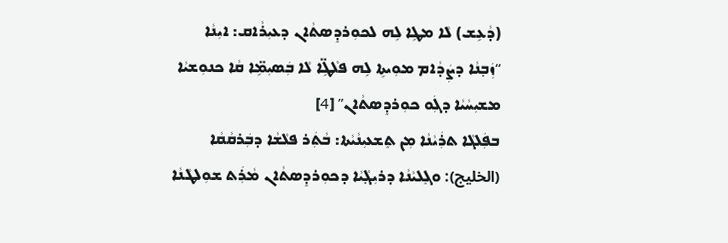(ܕܵܥܹܫ) ܠܵܐ ܡܛܹܐ ܠܹܗ ܠܟܘܼܪܕܸܣܬܵܐܢ ܕܥܝܼܪܵܐܩ: ܐܝܼܢܵܐ “ܙܲܒ݂ܢܵܐ ܕܨܲܕܵܐܡ ܡܘܼܝܬܹܐ ܠܹܗ ܦܠܵܛܹ̈ܐ ܠܵܐ ܒܲܣܝܼܡܹ̈ܐ ܩܵܐ ܟܢܘܼܫܝܵܐ ܡܫܝܼܚܵܝܵܐ ܕܓܲܘ ܟܘܼܪܕܸܣܬܵܐܢ” [4]
ܒܦܲܠܓܵܐ ܬܪܲܝܵܢܵܐ ܡܼܢ ܬܸܫܥܝܼܢܵܝܵܬܐ: ܒܵܬܲܪ ܦܠܵܫܵܐ ܕܒܲܪܩܵܩܵܐ (الخليج): ܘܓܸܠܝܵܢܵܐ ܕܪܝܼܓ݂ܵܝܵܐ ܕܟܘܼܪܕܸܣܬܵܐܢ ܡܵܪܲܬ ܫܘܼܠܛܵܢܵܐ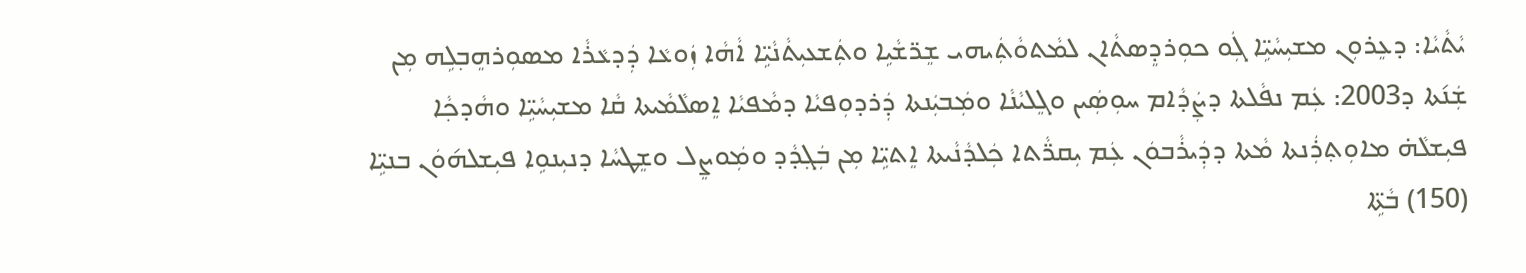ܝܵܬܵܝܵܐ: ܕܥܸܪܘܼܢ ܡܫܝܼܚܵܝܹ̈ܐ ܓܲܘ ܟܘܼܪܕܸܣܬܵܐܢ ܠܡܵܬܘܵܬܲܝܗܝ ܫܸܖ̈ܫܵܝܹܐ ܘܬܲܫܥܝܼܬܵܢܵܝܹ̈ܐ ܐܵܗܵܐ ܙܲܘܥܵܐ ܕܲܕܥܵܪܵܐ ܡܣܘܼܪܗܸܒ݂ܠܹܗ ܡܼܢ ܫܲܢ݇ܬܐ ܕ2003: ܥܲܡ ܢܦܵܠܬܐ ܕܨܲܕܵܐܡ ܚܘܼܣܲܝܢ ܘܓܸܠܝܵܢܵܐ ܘܡܲܒܝܲܢܬܐ ܕܲܪܕܘܼܦܝܵܐ ܕܡܵܦܝܵܐ ܐܸܣܠܵܡܵܝܬܐ ܩܵܐ ܡܫܝܼܚܵܝܹ̈ܐ ܘܗܵܕܟ݂ܵܐ ܦܝܼܫܠܵܗ̇ ܡܐܘܼܬ݂ܪܲܢܬܐ ܡܵܬܐ ܕܕܲܝܪܵܒܘܿܢ ܥܲܡ ܝܼܩܖ̈ܵܬܐ ܟܲܠܕܵܢܵܝܬܐ ܐܸܬܝܹ̈ܐ ܡܼܢ ܒܲܓ݂ܕܵܕ ܘܡܲܘܨܸܠ ܘܫܸܛܚܵܐ ܕܢܝܼܢܘܹܐ ܦܝܼܫܠܗ݇ܘܿܢ ܒܢܝܹ̈ܐ (150) ܒܵܬܹ̈ܐ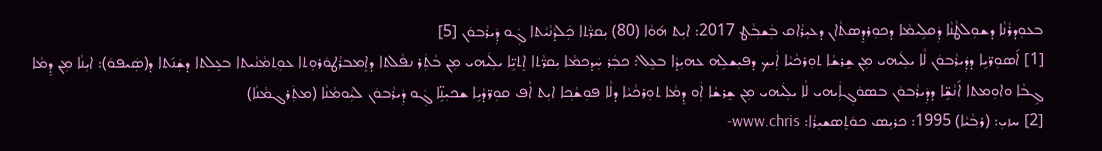ܒܥܘܼܕܪܵܢܵܐ ܕܫܘܼܠܛܵܢܵܐ ܕܲܩܠܹܝܡܵܐ ܕܟܘܼܪܕܸܣܬܵܐܢ ܕܥܝܼܪܵܐܩ ܒܲܫܒ݂ܵܛ 2017: ܐܝܼܬ ܗ݇ܘܵܐ (80) ܝܼܩܖ̈ܵܬܐ ܟܲܠܕܵܢܵܝܵܬܐ ܓܲܘ ܕܲܝܪܵܒܘܿܢ [5]
[1] ܐ݇ܣܘܼܖ̈ܝܹܐ ܕܕܲܝܪܵܒܘܿܢ ܠܵܐ ܝܠܲܝܗܝ ܡܼܢ ܫܸܪܫܵܐ ܬܘܼܪܟܵܝܵܐ ܐܲܝܟ݂ ܕܦܝܼܫܠܹܗ ܥܗܝܼܕܵܐ ܒܥܸܠ: ܟܒܲܪ ܚܲܕܟܡܵܐ ܝܼܩܖ̈ܵܬܐ ܐܸܬܝܹ̈ܐ ܝܠܲܝܗܝ ܡܼܢ ܒܵܬܲܪ ܢܦܵܠܬܐ ܕܐܸܡܒܪܵܛܘܿܪܘܼܬܐ ܥܘܼܬ݂ܡܵܢܵܝܬܐ ܒܥܸܠܬܐ ܕܫܲܢ݇ܬܐ ܕ(ܣܲܝܦܘܿ): ܐܝܼܢܵܐ ܡܼܢ ܕܸܡܵܐ ܓܹܒܵܐ ܘܐܘܼܡܬܐ ܐ݇ܢܵܫܹ̈ܐ ܕܕܲܝܪܵܒܘܿܢ ܒܣܘܿܓ݂ܐܲܝܗܝ ܠܵܐ ܝܠܲܝܗܝ ܡܼܢ ܫܸܪܫܵܐ ܐܲܘ ܕܸܡܵܐ ܬܘܼܪܟܵܝܵܐ ܕܠܵܐ ܦܘܼܫܵܟ݂ܐ ܐܝܼܬ ܐܵܦ ܩܘܼܖ̈ܕܵܝܹܐ ܫܟܝܼܢܹ̈ܐ ܓܲܘ ܕܲܝܪܵܒܘܿܢ ܠܝܲܘܡܵܢܵܐ (ܡܬܲܪܓܡܵܢܵܐ)
[2] ܚܙܝܼ: (ܪܒ݂ܵܝܵܐ) 1995: ܟܪܝܼܣ ܟܘܿܬܸܣܫܝܼܪܵܐ: www.chris-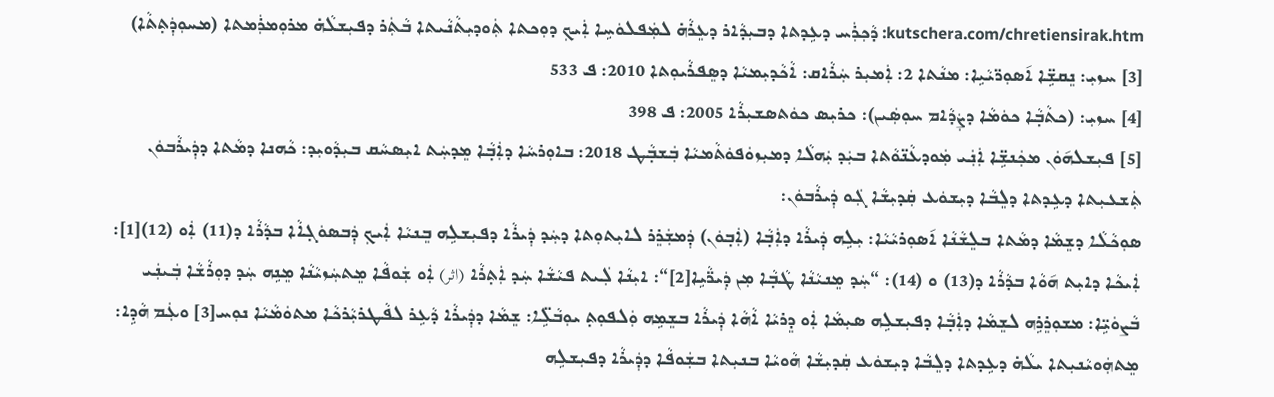kutschera.com/chretiensirak.htm: ܕܵܟ݂ܪܲܚ ܕܥܹܕܬܐ ܕܒܝܼܕܵܐܪ ܕܥܸܪܵܗ̇ ܠܡܲܦܠܘܿܚܹܐ ܐܲܝܟ݂ ܕܘܼܟܬܐ ܬܲܘܕܝܼܬܵܢܵܝܬܐ ܒܵܬܲܪ ܕܦܝܼܫܠܵܗ̇ ܡܪܘܼܡܪܲܡܬܐ (ܡܚܘܼܕܲܬ݂ܬܵܐ)
[3] ܚܙܝܼ: ܢܸܩܫܹ̈ܐ ܐ݇ܣܘܼܖ̈ܝܵܝܹܐ: ܡܢܵܬܐ 2: ܐܲܡܝܼܪ ܚܲܪܵܐܩ: ܐܵܟܵܕܝܼܡܝܵܐ ܕܣܸܦܪܵܝܘܼܬܐ 2010: ܦ 533
[4] ܚܙܝܼ: (ܟܬܵܒ݂ܵܐ ܟܘܿܡܵܐ ܕܨܲܕܵܐܡ ܚܘܼܣܲܝܢ): ܟܪܝܼܣ ܟܘܿܬܣܫܝܼܪܵܐ 2005: ܦ 398
[5] ܦܝܼܫܠܗ݇ܘܿܢ ܡܟܲܢܫܹ̈ܐ ܐܲܢܲܝ ܡܲܘܕܥܵܢ̈ܘܵܬܐ ܒܝܲܕ ܝܲܗܠܵܐ ܕܡܝܼܙܘܿܦܘܿܬܵܡܝܵܐ ܒܲܫܒ݂ܵܛ 2018: ܒܐܘܼܪܚܵܐ ܕܐܲܒ݂ܵܐ ܡܸܕܚܲܬ ܐܝܼܣܚܵܩ ܒܝܼܕܵܘܝܼܕ: ܟܵܗܢܐ ܕܡܵܬܐ ܕܕܲܝܪܵܒܘܿܢ
ܬܲܫܥܝܼܬܐ ܕܥܹܕܬܐ ܕܠܸܒܵܐ ܕܝܼܫܘܿܥ ܩܲܕܝܼܫܵܐ ܓܲܘ ܕܲܝܪܵܒܘܿܢ:
ܣܘܼܟܵܠܵܐ ܕܫܸܡܵܐ ܕܡܵܬܐ ܒܠܸܫܵܢܵܐ ܐ݇ܣܘܼܪܝܵܝܵܐ: ܝܼܠܹܗ ܕܲܝܪܵܐ ܕܐܲܒ݂ܵܐ (ܐܲܒ݂ܘܿܢ) ܕܲܡܫܲܪܸܪ ܠܐܝܼܬܘܼܬܐ ܕܚܲܕ ܕܲܝܪܵܐ ܕܦܝܼܫܠܹܗ ܒܸܢܝܵܐ ܐܲܝܟ݂ ܕܲܒܣܘܿܓ݂ܐܵܐ ܒܕܵܪܵܐ ܕ(11) ܐܲܘ (12)[1]: ܐܲܝܟܵܐ ܕܐܝܼܬ ܗ݇ܘܵܐ ܒܕܵܪܵܐ ܕ(13) ܘ (14): “ܚܲܕ ܡܸܢܝܵܢܵܐ ܛܵܒ݂ܵܐ ܡܼܢ ܕܲܝܖ̈ܵܝܹܐ[2]“: ܐܝܼܢܵܐ ܠܲܝܬ ܦܝܵܫܵܐ ܚܲܕ ܐܲܬ݂ܪܵܐ (اثر) ܐܲܘ ܫܲܘܦܵܐ ܡܸܬܚܲܙܝܵܢܵܐ ܡܸܢܹܗ ܚܲܕ ܕܘܼܪܵܫܵܐ ܒܲܝܢܲܝ ܒܵܨܘܿܝܹ̈ܐ: ܡܫܘܼܪܸܪܹܗ ܠܫܸܡܵܐ ܕܐܲܒ݂ܵܐ ܕܦܝܼܫܠܹܗ ܣܝܼܡܵܐ ܐܲܘ ܕܸܪܝܵܐ ܐܵܗܵܐ ܕܲܝܪܵܐ ܒܫܸܡܹܗ ܘܲܠܦܘܼܬ݂ ܝܘܼܒܵܠܹ̈ܐ: ܫܸܡܵܐ ܕܕܲܝܪܵܐ ܕܵܥܹܪ ܠܦܵܛܪܝܼܵܪܟܵܐ ܡܬܘܿܡܵܝܵܐ ܢܘܼܚ[3] ܘܥܲܡ ܗܵܕܹܐ: ܡܸܬܗܲܘܝܵܢܝܼܬܐ ܝܠܵܗ̇ ܕܥܹܕܬܐ ܕܠܸܒܵܐ ܕܝܼܫܘܿܥ ܩܲܕܝܼܫܵܐ ܗܵܘܝܵܐ ܒܢܝܼܬܐ ܒܫܲܘܦܵܐ ܕܕܲܝܪܵܐ ܕܦܝܼܫܠܹܗ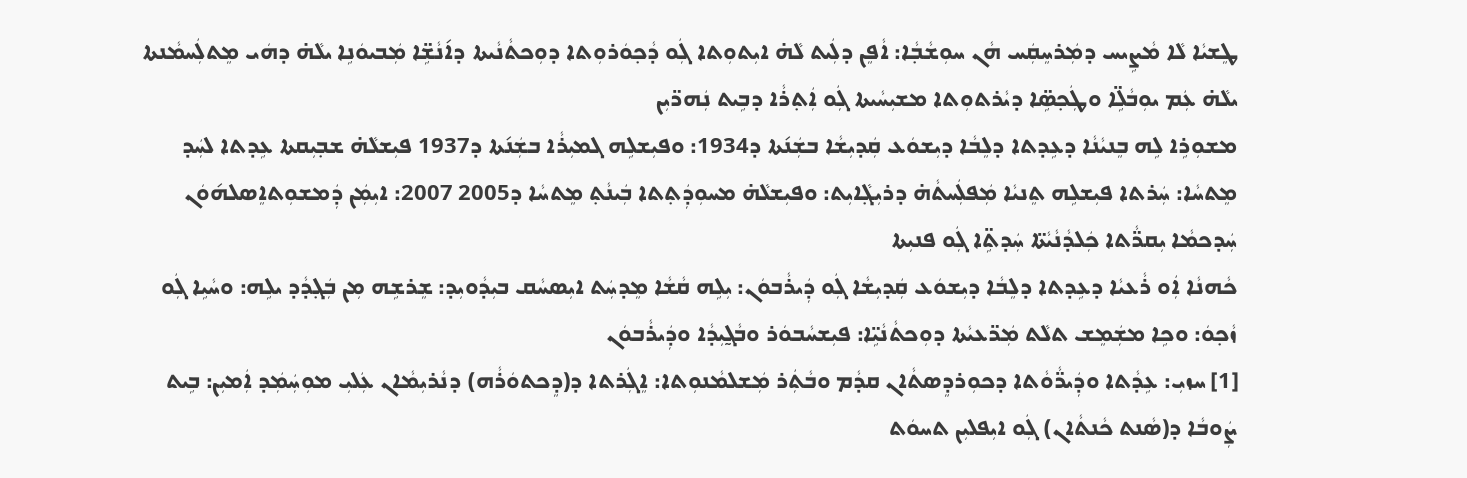ܛܸܫܝܵܐ ܠܵܐ ܡܵܨܹܝܚ ܕܡܲܪܚܸܩܲܚ ܗܵܢ ܚܘܼܫܵܒ݂ܵܐ: ܐܵܦܸܢ ܕܠܲܝܬ ܠܵܗ̇ ܐܝܼܬܘܼܬܐ ܓܲܘ ܕܵܟ݂ܘܿܪܘܼܬܐ ܕܘܼܟܬܵܢܵܝܬܐ ܕܐ݇ܢܵܫܹ̈ܐ ܡܲܒܝܘܿܢܹܐ ܝܠܵܗ̇ ܕܗܿܝ ܡܸܬܠܲܚܡܵܢܬܐ ܝܠܵܗ̇ ܥܲܡ ܝܘܼܒܵܠܹ̈ܐ ܘܛܲܟ݂ܣܹ̈ܐ ܕܝܵܪܬܘܼܬܐ ܡܫܝܼܚܵܝܬܐ ܓܲܘ ܐܲܬ݂ܪܵܐ ܕܒܹܝܬ ܢܲܗܖ̈ܝܼܢ
ܡܫܘܼܪܹܐ ܠܹܗ ܒܸܢܝܵܢܵܐ ܕܥܹܕܬܐ ܕܠܸܒܵܐ ܕܝܼܫܘܿܥ ܩܲܕܝܼܫܵܐ ܒܫܲܢ݇ܬܐ ܕ1934: ܘܦܝܼܫܠܹܗ ܓܡܝܼܪܵܐ ܒܫܲܢ݇ܬܐ ܕ1937 ܦܝܼܫܠܵܗ̇ ܫܒ݂ܝܼܩܬܐ ܥܹܕܬܐ ܠܚܲܕ ܡܸܬܚܵܐ: ܚܲܪܬܐ ܦܝܼܫܠܹܗ ܬܸܢܝܵܐ ܡܲܦܠܲܚܬܵܗ̇ ܕܪܝܼܓ݂ܵܐܝܼܬ: ܘܦܝܼܫܠܵܗ̇ ܡܚܘܼܕܲܬ݂ܬܐ ܒܲܝܢܵܬ݂ ܡܸܬܚܵܐ ܕ2005 2007: ܐܝܼܡܲܢ ܕܲܡܫܘܼܬܐܸܣܠܗ݇ܘܿܢ ܚܲܕܟܡܵܐ ܝܼܩܖ̈ܵܬܐ ܟܲܠܕܵܢܵܝܵܬ̈ܐ ܚܲܕܬܹ̈ܐ ܓܲܘ ܦܢܝܼܬܐ
ܟܵܗܢܵܐ ܐܲܘ ܪܵܥܝܵܐ ܕܥܹܕܬܐ ܕܠܸܒܵܐ ܕܝܼܫܘܿܥ ܩܲܕܝܼܫܵܐ ܓܲܘ ܕܲܝܪܵܒܘܿܢ: ܝܼܠܹܗ ܩܵܫܵܐ ܡܸܕܚܲܬ ܐܝܼܣܚܵܩ ܒܝܼܕܵܘܝܼܕ: ܫܸܪܫܹܗ ܡܼܢ ܒܲܓ݂ܕܵܕ ܝܠܹܗ: ܘܚܵܝܹܐ ܓܲܘ ܙܵܟ݂ܘܿ: ܘܟܹܐ ܡܫܲܡܸܫ ܬܠܵܬ ܡܲܖ̈ܥܝܵܬܐ ܕܘܼܟܬܵܢܵܝܹ̈ܐ: ܦܝܼܫܚܵܒܘܿܪ ܘܒܵܓ̰ܝܼܕܵܐ ܘܕܲܝܪܵܒܘܿܢ
[1] ܚܙܝܼ: ܥܹܕܵܬܐ ܘܕܲܝܖ̈ܵܘܵܬܐ ܕܟܘܼܪܕܸܣܬܵܐܢ ܩܕܵܡ ܘܒܵܬܲܪ ܡܲܫܠܡܵܢܘܼܬܐ: ܐܸܓܲܪܬܐ ܕ(ܕܸܟܬܘܿܪܵܗ) ܕܢܵܪܝܼܡܵܐܢ ܥܲܠܝܼ ܡܘܼܚܲܡܲܕ ܐܲܡܝܼܢ: ܒܹܝܬ ܨܲܘܒܵܐ ܕ(ܣܵܢܬ ܟܵܢܬܵܐܢ) ܓܲܘ ܐܝܼܦܠܝܼܢ ܬܚܘܿܬ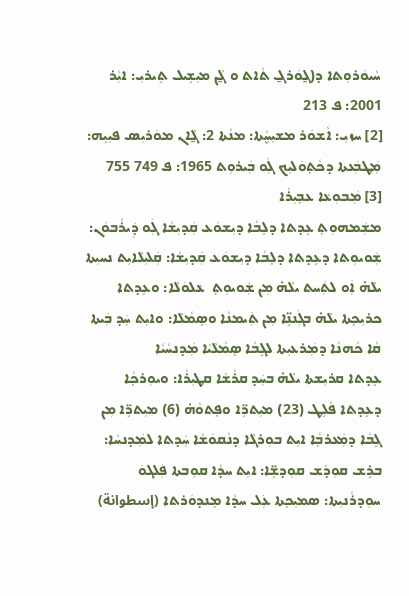ܚܵܝܘܿܪܘܼܬܐ ܕ(ܓ̰ܘܿܪܓ̰ ܬܵܐܬ ܘ ܓ̰ܵܢ ܡܝܼܫܹܝܠ ܬܹܝܪܝܼ: ܐܝܼܵܪ 2001: ܦ 213
[2] ܚܙܝܼ: ܐܵܫܘܿܪ ܡܫܝܼܚܷܵܬܐ: ܡܢܵܬܐ 2: ܓ̰ܵܐܢ ܡܘܿܪܝܼܣ ܦܝܼܝܹܗ: ܡܲܛܒܲܥܬܐ ܕܟܵܬ݂ܘܿܠܝܼܟ ܓܲܘ ܒܲܝܪܘܼܬ 1965: ܦ 749 755
[3] ܡܲܒܘܼܥܵܐ ܥܒ݂ܝܼܪܵܐ
ܡܫܲܡܗܘܼܬ݂ ܥܹܕܬܐ ܕܠܸܒܵܐ ܕܝܼܫܘܿܥ ܩܲܕܝܼܫܵܐ ܓܲܘ ܕܲܝܪܵܒܘܿܢ:
ܫܲܘܝܘܼܬܐ ܕܥܹܕܬܐ ܕܠܸܒܵܐ ܕܝܼܫܘܿܥ ܩܲܕܝܼܫܵܐ: ܩܲܠܝܼܠܵܐܝܼܬ ܢܚܝܼܬܐ ܝܠܵܗ̇ ܐܲܘ ܠܬܲܚܬ ܝܠܵܗ̇ ܡܼܢ ܫܲܘܝܘܼܬ݂  ܥܵܠܘܿܠܵܐ: ܘܥܹܕܬܐ ܟܪܝܼܟ݂ܬܐ ܝܠܵܗ̇ ܒܓܲܢܢܹ̈ܐ ܡܼܢ ܬܲܝܡܢܵܐ ܘܣܸܡܵܠܵܐ: ܘܐܝܼܬ ܚܲܕ ܒܲܝܬܐ ܩܵܐ ܟܵܗܢܵܐ ܕܡܲܪܥܝܼܬܐ ܠܓܹܒܵܐ ܣܸܡܵܠܵܝܵܐ ܡܲܕܢܚܵܝܵܐ
ܥܹܕܬܐ ܩܪܝܼܫܬܐ ܝܠܵܗ̇ ܒܚܲܕ ܩܪܵܫܵܐ ܩܛܝܼܪܵܐ: ܘܝܘܼܪܟ݂ܵܐ ܕܥܹܕܬܐ ܦܵܠܹܛ (23) ܡܝܼܬܖܹ̈ܐ ܘܦܸܬܘܵܗ̇ (6) ܡܝܼܬܖܹ̈ܐ ܡܼܢ ܓܹܒܵܐ ܕܡܲܥܪܒ݂ܵܐ ܐܝܼܬ ܒܘܼܪܓܵܐ ܕܢܵܩܘܿܫܵܐ ܚܲܕܬܐ ܠܡܲܕܢܚܵܐ: ܒܪܹܫ ܩܘܼܕܵܫ ܩܘܼܕܫܹ̈ܐ: ܐܝܼܬ ܚܕܵܐ ܩܘܼܒܬܐ ܦܲܠܓܘܿ ܚܘܼܕܪܵܢܝܼܬܐ: ܣܡܝܼܟ݂ܬܐ ܥܲܠ ܚܕܵܐ ܡܸܢܕܘܿܪܬܐ (إسطوانة)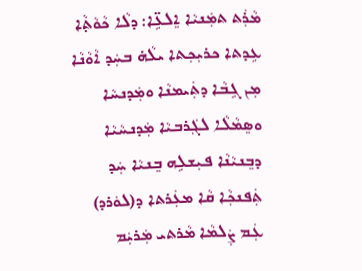ܡܵܪܲܬ ܬܡܲܢܝܵܐ ܐܸܠܥܹ̈ܐ: ܕܠܵܐ ܟܵܘܵܬ݂ܵܐ
ܥܹܕܬܐ ܟܪܝܼܟ݂ܬܐ ܝܠܵܗ̇ ܒܚܲܕ ܐܵܘܵܢܵܐ ܡܼܢ ܓܹܒܵܐ ܕܬܲܝܡܢܵܐ ܘܡܲܕܢܚܵܐ ܘܣܸܡܵܠܵܐ ܠܓܲܪܒܝܵܐ ܡܲܕܢܚܵܝܵܐ ܕܒܸܢܝܵܢܵܐ ܦܝܼܫܠܹܗ ܒܸܢܝܵܐ ܚܲܕ ܬܲܦܢܟ݂ܵܐ ܩܵܐ ܡܥܲܪܬܐ ܕ(ܠܘܿܪܕ) ܥܲܡ ܨܲܠܡܵܐ ܡܵܪܬܝ ܡܲܪܝܲܡ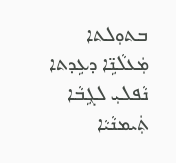ܒܬܘܼܠܬܐ
ܡܲܥܠܵܢܹ̈ܐ ܕܥܹܕܬܐ ܢܵܦܠܝܼ ܠܓܹܒܵܐ ܬܲܝܡܢܵܝܵܐ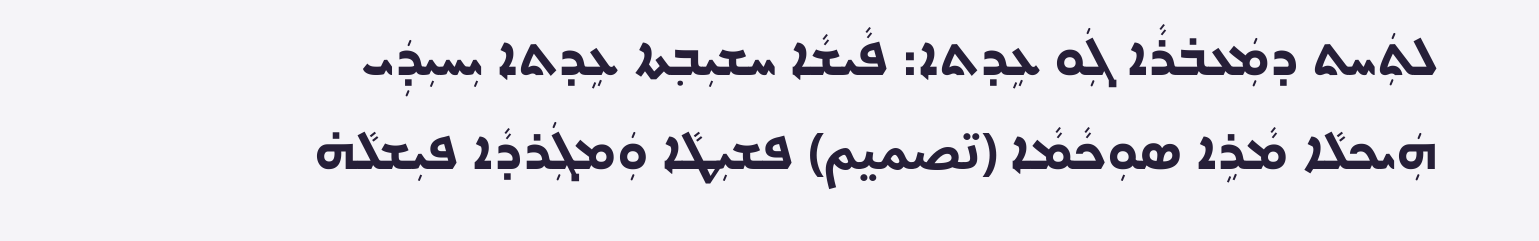ܠܬܲܚܬ ܕܡܲܥܒ̇ܪܵܐ ܓܲܘ ܥܹܕܬܐ: ܦܵܝܫܵܐ ܚܫܝܼܒ݂ܬܐ ܥܹܕܬܐ ܝܼܚܝܼܕܲܝ ܗܲܝܟܠܵܐ ܡܵܪܹܐ ܣܘܼܟܵܡܵܐ (تصميم) ܦܫܝܼܛܵܐ ܘܲܡܓܲܪܕܵܐ ܦܝܼܫܠܵܗ̇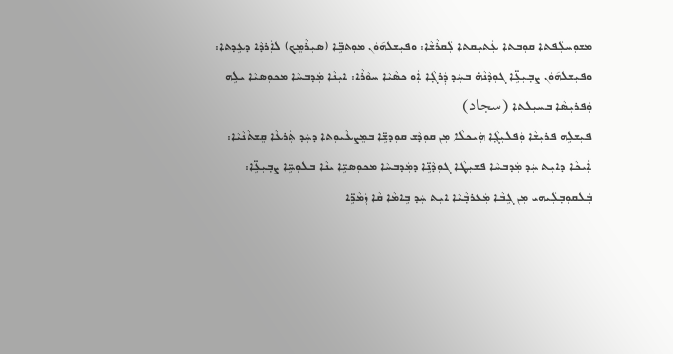ܡܫܘܼܚܠܲܦܬܐ ܩܘܼܒܬܐ ܥܲܬܝܼܩܬܐ ܠܲܩܪܵܫܵܐ: ܘܦܝܼܫܠܗ݇ܘܿܢ ܡܘܼܬܒܹ̈ܐ (ܣܝܼܪܵܡܸܟ) ܠܐܲܪܕܵܐ ܕܥܹܕܬܐ: ܘܦܝܼܫܠܗ݇ܘܿܢ ܨܒ݂ܝܼܥܹ̈ܐ ܓܘܼܕܵܢܵܗ̇ ܒܚܲܕ ܕܲܪܓ݂ܵܐ ܐܲܘ ܟܣܵܝܵܐ ܚܘܵܪܵܐ: ܐܝܼܢܵܐ ܡܲܕܒܚܵܐ ܡܟܘܼܣܝܵܐ ܝܠܹܗ ܘܲܦܪܝܼܣܵܐ ܒܚܝܼܠܬܐ (سجاد)
ܦܝܼܫܠܹܗ ܦܪܝܼܫܵܐ ܘܲܦܠܝܼܓ݂ܵܐ ܗܲܝܟܠܵܐ ܡܼܢ ܩܘܼܕܵܫ ܩܘܼܕܫܹ̈ܐ ܒܡܸܨܥܵܝܘܼܬܐ ܕܚܲܕ ܬܲܪܥܵܐ ܩܸܫܬܵܢܵܝܵܐ: ܐܲܝܟܵܐ ܕܐܝܼܬ ܚܲܕ ܡܲܕܒܚܵܐ ܦܫܝܼܛܵܐ ܓܘܼܕܵܢܹ̈ܐ ܕܡܲܕܒܚܵܐ ܡܟܘܼܣܝܹ̈ܐ ܝܢܵܐ ܒܠܘܼܚܹ̈ܐ ܨܒ݂ܝܼܥܹ̈ܐ: ܒܲܠܩܘܼܒ݂ܠܲܝܗܝ ܡܼܢ ܓܹܒܵܐ ܡܲܥܪܒ݂ܵܝܵܐ ܐܝܼܬ ܚܲܕ ܒܹܐܡܵܐ ܩܵܐ ܙܲܡܵܖܹ̈ܐ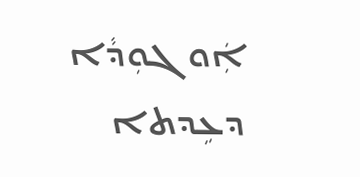ܐܲܘ ܓܘܼܕܵܐ ܕܥܹܕܬܐ